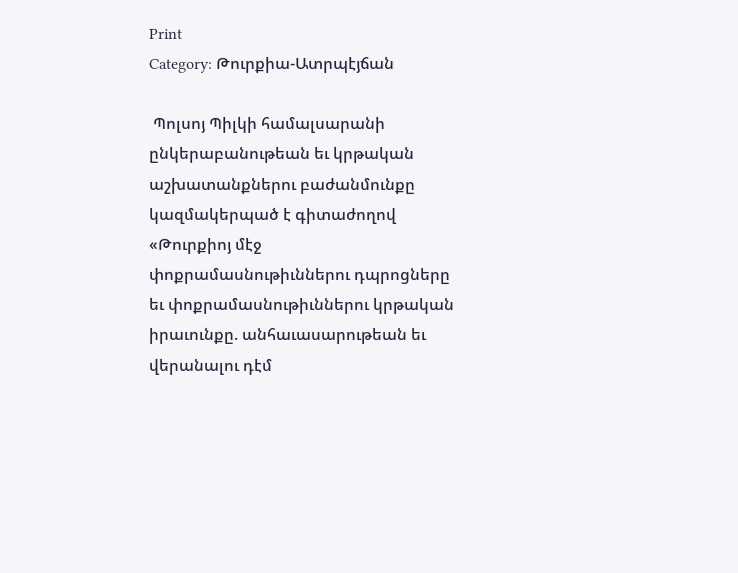Print
Category: Թուրքիա-Ատրպէյճան

 Պոլսոյ Պիլկի համալսարանի ընկերաբանութեան եւ կրթական աշխատանքներու բաժանմունքը կազմակերպած է գիտաժողով «Թուրքիոյ մէջ փոքրամասնութիւններու դպրոցները եւ փոքրամասնութիւններու կրթական իրաւունքը. անհաւասարութեան եւ վերանալու դէմ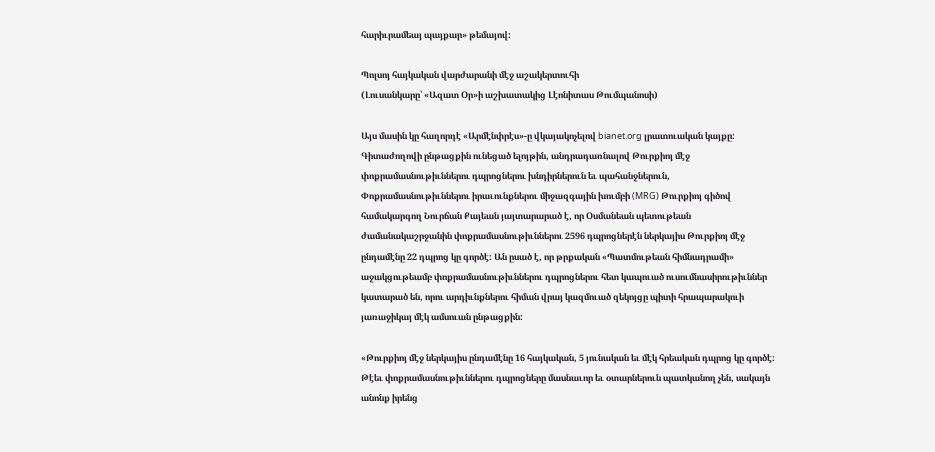հարիւրամեայ պայքար» թեմայով:

Պոլսոյ հայկական վարժարանի մէջ աշակերտուհի
(Լուսանկարը՝ «Ազատ Օր»ի աշխատակից Լէոնիտաս Թումպանոսի)

Այս մասին կը հաղորդէ «Արմէնփրէս»-ը վկայակոչելով bianet.org լրատուական կայքը: Գիտաժողովի ընթացքին ունեցած ելոյթին, անդրադառնալով Թուրքիոյ մէջ փոքրամասնութիւններու դպրոցներու խնդիրներուն եւ պահանջներուն, Փոքրամասնութիւններու իրաւունքներու միջազգային խումբի (MRG) Թուրքիոյ գիծով համակարգող Նուրճան Քայեան յայտարարած է, որ Օսմանեան պետութեան ժամանակաշրջանին փոքրամասնութիւններու 2596 դպրոցներէն ներկայիս Թուրքիոյ մէջ ընդամէնը 22 դպրոց կը գործէ: Ան ըսած է, որ թրքական «Պատմութեան հիմնադրամի» աջակցութեամբ փոքրամասնութիւններու դպրոցներու հետ կապուած ուսումնասիրութիւններ կատարած են, որու արդիւնքներու հիման վրայ կազմուած զեկոյցը պիտի հրապարակուի յառաջիկայ մէկ ամսուան ընթացքին:

«Թուրքիոյ մէջ ներկայիս ընդամէնը 16 հայկական, 5 յունական եւ մէկ հրեական դպրոց կը գործէ: Թէեւ փոքրամասնութիւններու դպրոցները մասնաւոր եւ օտարներուն պատկանող չեն, սակայն անոնք իրենց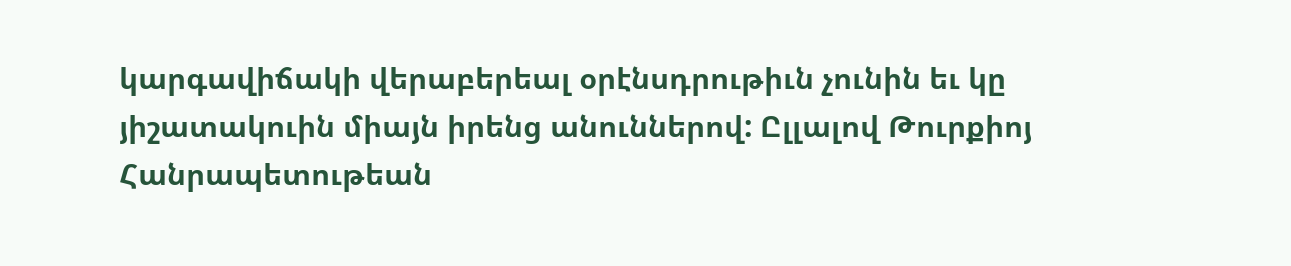կարգավիճակի վերաբերեալ օրէնսդրութիւն չունին եւ կը յիշատակուին միայն իրենց անուններով: Ըլլալով Թուրքիոյ Հանրապետութեան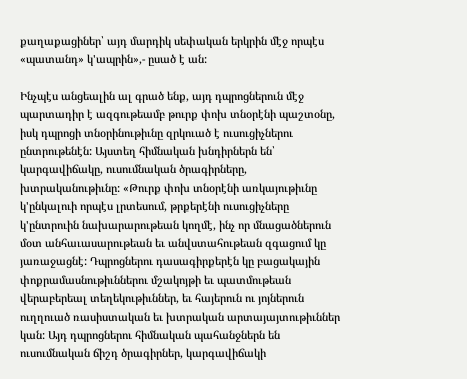քաղաքացիներ՝ այդ մարդիկ սեփական երկրին մէջ որպէս «պատանդ» կ'ապրին»,- ըսած է ան:

Ինչպէս անցեալին ալ գրած ենք, այդ դպրոցներուն մէջ պարտադիր է ազգութեամբ թուրք փոխ տնօրէնի պաշտօնը, իսկ դպրոցի տնօրինութիւնը զրկուած է ուսուցիչներու ընտրութենէն: Այստեղ հիմնական խնդիրներն են՝ կարգավիճակը, ուսումնական ծրագիրները, խտրականութիւնը: «Թուրք փոխ տնօրէնի առկայութիւնը կ'ընկալուի որպէս լրտեսում, թրքերէնի ուսուցիչները կ'ընտրուին նախարարութեան կողմէ, ինչ որ մնացածներուն մօտ անհաւասարութեան եւ անվստահութեան զգացում կը յառաջացնէ: Դպրոցներու դասագիրքերէն կը բացակային փոքրամասնութիւններու մշակոյթի եւ պատմութեան վերաբերեալ տեղեկութիւններ, եւ հայերուն ու յոյներուն ուղղուած ռասիստական եւ խտրական արտայայտութիւններ կան: Այդ դպրոցներու հիմնական պահանջներն են ուսումնական ճիշդ ծրագիրներ, կարգավիճակի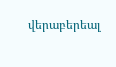վերաբերեալ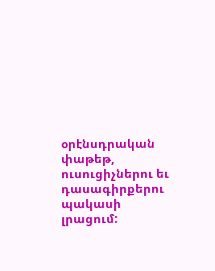օրէնսդրական փաթեթ, ուսուցիչներու եւ դասագիրքերու պակասի լրացում: